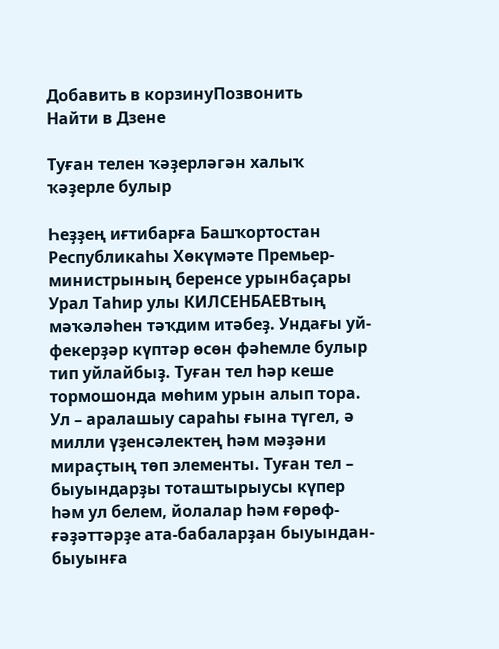Добавить в корзинуПозвонить
Найти в Дзене

Туған телен ҡәҙерләгән халыҡ ҡәҙерле булыр

Һеҙҙең иғтибарға Башҡортостан Республикаһы Хөкүмәте Премьер-министрының беренсе урынбаҫары Урал Таһир улы КИЛСЕНБАЕВтың мәҡәләһен тәҡдим итәбеҙ. Ундағы уй-фекерҙәр күптәр өсөн фәһемле булыр тип уйлайбыҙ. Туған тел һәр кеше тормошонда мөһим урын алып тора. Ул – аралашыу сараһы ғына түгел, ә милли үҙенсәлектең һәм мәҙәни мираҫтың төп элементы. Туған тел – быуындарҙы тоташтырыусы күпер һәм ул белем, йолалар һәм ғөрөф-ғәҙәттәрҙе ата-бабаларҙан быуындан-быуынға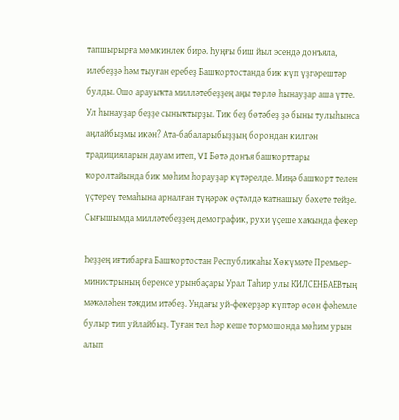тапшырырға мөмкинлек бирә. Һуңғы биш йыл эсендә донъяла, илебеҙҙә һәм тыуған еребеҙ Башҡортостанда бик күп үҙгәрештәр булды. Ошо арауыҡта милләтебеҙҙең аңы төрлө һынауҙар аша үтте. Ул һынауҙар беҙҙе сыныҡтырҙы. Тик беҙ бөтәбеҙ ҙә быны тулыһынса аңлайбыҙмы икән? Ата-бабаларыбыҙҙың борондан килгән традицияларын дауам итеп, VI Бөтә донъя башҡорттары ҡоролтайында бик мөһим һорауҙар күтәрелде. Миңә башҡорт телен үҫтереү темаһына арналған түңәрәк өҫтәлдә ҡатнашыу бәхете тейҙе. Сығышымда милләтебеҙҙең демографик, рухи үҫеше хаҡында фекер

Һеҙҙең иғтибарға Башҡортостан Республикаһы Хөкүмәте Премьер-министрының беренсе урынбаҫары Урал Таһир улы КИЛСЕНБАЕВтың мәҡәләһен тәҡдим итәбеҙ. Ундағы уй-фекерҙәр күптәр өсөн фәһемле булыр тип уйлайбыҙ. Туған тел һәр кеше тормошонда мөһим урын алып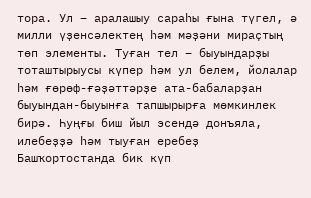тора. Ул – аралашыу сараһы ғына түгел, ә милли үҙенсәлектең һәм мәҙәни мираҫтың төп элементы. Туған тел – быуындарҙы тоташтырыусы күпер һәм ул белем, йолалар һәм ғөрөф-ғәҙәттәрҙе ата-бабаларҙан быуындан-быуынға тапшырырға мөмкинлек бирә. Һуңғы биш йыл эсендә донъяла, илебеҙҙә һәм тыуған еребеҙ Башҡортостанда бик күп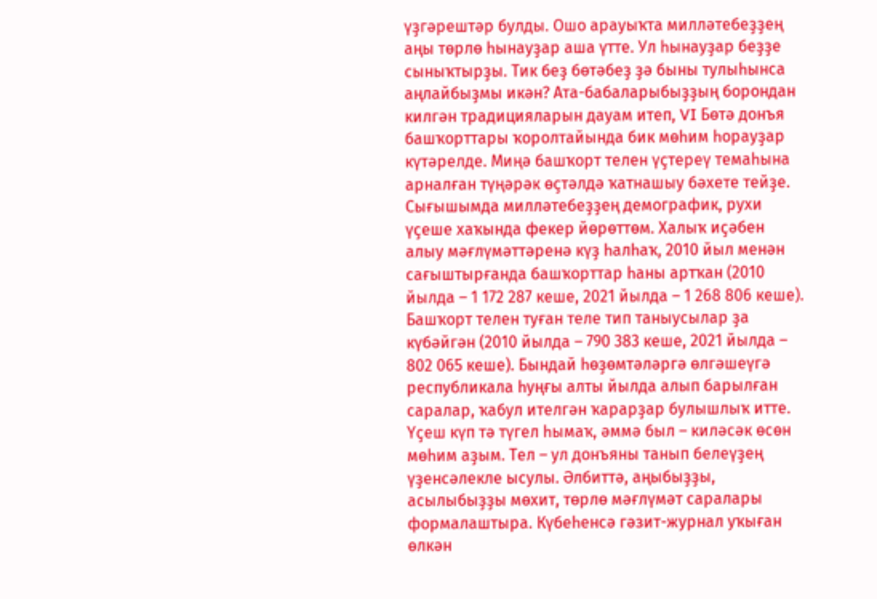үҙгәрештәр булды. Ошо арауыҡта милләтебеҙҙең аңы төрлө һынауҙар аша үтте. Ул һынауҙар беҙҙе сыныҡтырҙы. Тик беҙ бөтәбеҙ ҙә быны тулыһынса аңлайбыҙмы икән? Ата-бабаларыбыҙҙың борондан килгән традицияларын дауам итеп, VI Бөтә донъя башҡорттары ҡоролтайында бик мөһим һорауҙар күтәрелде. Миңә башҡорт телен үҫтереү темаһына арналған түңәрәк өҫтәлдә ҡатнашыу бәхете тейҙе. Сығышымда милләтебеҙҙең демографик, рухи үҫеше хаҡында фекер йөрөттөм. Халыҡ иҫәбен алыу мәғлүмәттәренә күҙ һалһаҡ, 2010 йыл менән сағыштырғанда башҡорттар һаны артҡан (2010 йылда – 1 172 287 кеше, 2021 йылда – 1 268 806 кеше). Башҡорт телен туған теле тип таныусылар ҙа күбәйгән (2010 йылда – 790 383 кеше, 2021 йылда – 802 065 кеше). Бындай һөҙөмтәләргә өлгәшеүгә республикала һуңғы алты йылда алып барылған саралар, ҡабул ителгән ҡарарҙар булышлыҡ итте. Үҫеш күп тә түгел һымаҡ, әммә был – киләсәк өсөн мөһим аҙым. Тел – ул донъяны танып белеүҙең үҙенсәлекле ысулы. Әлбиттә, аңыбыҙҙы, асылыбыҙҙы мөхит, төрлө мәғлүмәт саралары формалаштыра. Күбеһенсә гәзит-журнал уҡыған өлкән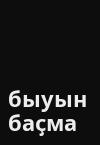быуын баҫма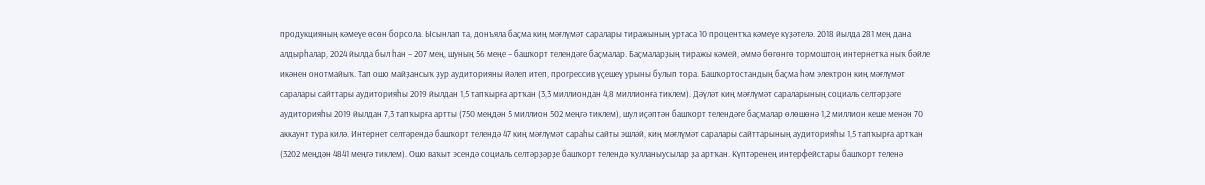продукцияның кәмеүе өсөн борсола. Ысынлап та, донъяла баҫма киң мәғлүмәт саралары тиражының уртаса 10 процентҡа кәмеүе күҙәтелә. 2018 йылда 281 мең дана алдырһалар, 2024 йылда был һан – 207 мең, шуның 56 меңе – башҡорт телендәге баҫмалар. Баҫмаларҙың тиражы кәмей, әммә бөгөнгө тормоштоң интернетҡа ныҡ бәйле икәнен онотмайыҡ. Тап ошо майҙансыҡ ҙур аудиторияны йәлеп итеп, прогрессив үҫешеү урыны булып тора. Башҡортостандың баҫма һәм электрон киң мәғлүмәт саралары сайттары аудиторияһы 2019 йылдан 1,5 тапҡырға артҡан (3,3 миллиондан 4,8 миллионға тиклем). Дәүләт киң мәғлүмәт сараларының социаль селтәрҙәге аудиторияһы 2019 йылдан 7,3 тапҡырға артты (750 меңдән 5 миллион 502 меңгә тиклем), шул иҫәптән башҡорт телендәге баҫмалар өлөшөнә 1,2 миллион кеше менән 70 аккаунт тура килә. Интернет селтәрендә башҡорт телендә 47 киң мәғлүмәт сараһы сайты эшләй, киң мәғлүмәт саралары сайттарының аудиторияһы 1,5 тапҡырға артҡан (3202 меңдән 4841 меңгә тиклем). Ошо ваҡыт эсендә социаль селтәрҙәрҙе башҡорт телендә ҡулланыусылар ҙа артҡан. Күптәренең интерфейстары башҡорт теленә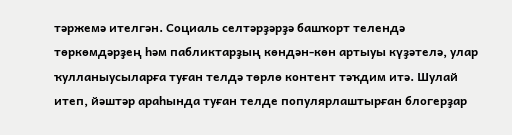тәржемә ителгән. Социаль селтәрҙәрҙә башҡорт телендә төркөмдәрҙең һәм пабликтарҙың көндән-көн артыуы күҙәтелә, улар ҡулланыусыларға туған телдә төрлө контент тәҡдим итә. Шулай итеп, йәштәр араһында туған телде популярлаштырған блогерҙар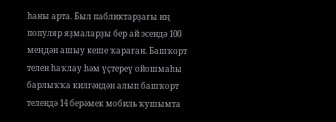һаны арта. Был пабликтарҙағы иң популяр яҙмаларҙы бер ай эсендә 100 меңдән ашыу кеше ҡараған. Башҡорт телен һаҡлау һәм үҫтереү ойошмаһы барлыҡҡа килгәндән алып башҡорт телендә 14 берәмек мобиль ҡушымта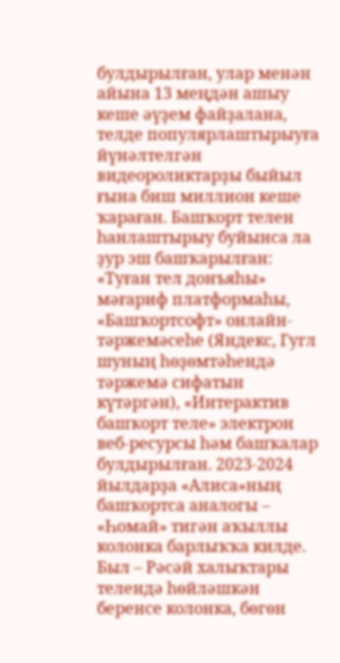булдырылған, улар менән айына 13 меңдән ашыу кеше әүҙем файҙалана, телде популярлаштырыуға йүнәлтелгән видеороликтарҙы быйыл ғына биш миллион кеше ҡараған. Башҡорт телен һанлаштырыу буйынса ла ҙур эш башҡарылған: «Туған тел донъяһы» мәғариф платформаһы, «Башҡортсофт» онлайн-тәржемәсеһе (Яндекс, Гугл шуның һөҙөмтәһендә тәржемә сифатын күтәргән), «Интерактив башҡорт теле» электрон веб-ресурсы һәм башҡалар булдырылған. 2023-2024 йылдарҙа «Алиса»ның башҡортса аналогы – «Һомай» тигән аҡыллы колонка барлыҡҡа килде. Был – Рәсәй халыҡтары телендә һөйләшкән беренсе колонка, бөгөн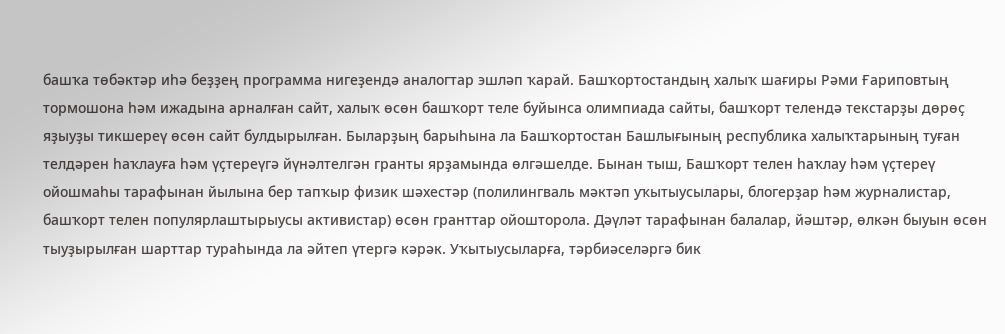башҡа төбәктәр иһә беҙҙең программа нигеҙендә аналогтар эшләп ҡарай. Башҡортостандың халыҡ шағиры Рәми Ғариповтың тормошона һәм ижадына арналған сайт, халыҡ өсөн башҡорт теле буйынса олимпиада сайты, башҡорт телендә текстарҙы дөрөҫ яҙыуҙы тикшереү өсөн сайт булдырылған. Быларҙың барыһына ла Башҡортостан Башлығының республика халыҡтарының туған телдәрен һаҡлауға һәм үҫтереүгә йүнәлтелгән гранты ярҙамында өлгәшелде. Бынан тыш, Башҡорт телен һаҡлау һәм үҫтереү ойошмаһы тарафынан йылына бер тапҡыр физик шәхестәр (полилингваль мәктәп уҡытыусылары, блогерҙар һәм журналистар, башҡорт телен популярлаштырыусы активистар) өсөн гранттар ойошторола. Дәүләт тарафынан балалар, йәштәр, өлкән быуын өсөн тыуҙырылған шарттар тураһында ла әйтеп үтергә кәрәк. Уҡытыусыларға, тәрбиәселәргә бик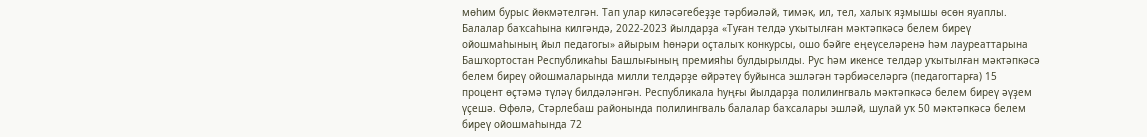мөһим бурыс йөкмәтелгән. Тап улар киләсәгебеҙҙе тәрбиәләй, тимәк, ил, тел, халыҡ яҙмышы өсөн яуаплы. Балалар баҡсаһына килгәндә, 2022-2023 йылдарҙа «Туған телдә уҡытылған мәктәпкәсә белем биреү ойошмаһының йыл педагогы» айырым һөнәри оҫталыҡ конкурсы, ошо бәйге еңеүселәренә һәм лауреаттарына Башҡортостан Республикаһы Башлығының премияһы булдырылды. Рус һәм икенсе телдәр уҡытылған мәктәпкәсә белем биреү ойошмаларында милли телдәрҙе өйрәтеү буйынса эшләгән тәрбиәселәргә (педагогтарға) 15 процент өҫтәмә түләү билдәләнгән. Республикала һуңғы йылдарҙа полилингваль мәктәпкәсә белем биреү әүҙем үҫешә. Өфөлә, Стәрлебаш районында полилингваль балалар баҡсалары эшләй, шулай уҡ 50 мәктәпкәсә белем биреү ойошмаһында 72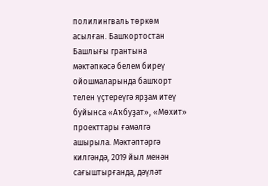полилингваль төркөм асылған. Башҡортостан Башлығы грантына мәктәпкәсә белем биреү ойошмаларында башҡорт телен үҫтереүгә ярҙам итеү буйынса «Аҡбуҙат», «Мөхит» проекттары ғәмәлгә ашырыла. Мәктәптәргә килгәндә, 2019 йыл менән сағыштырғанда, дәүләт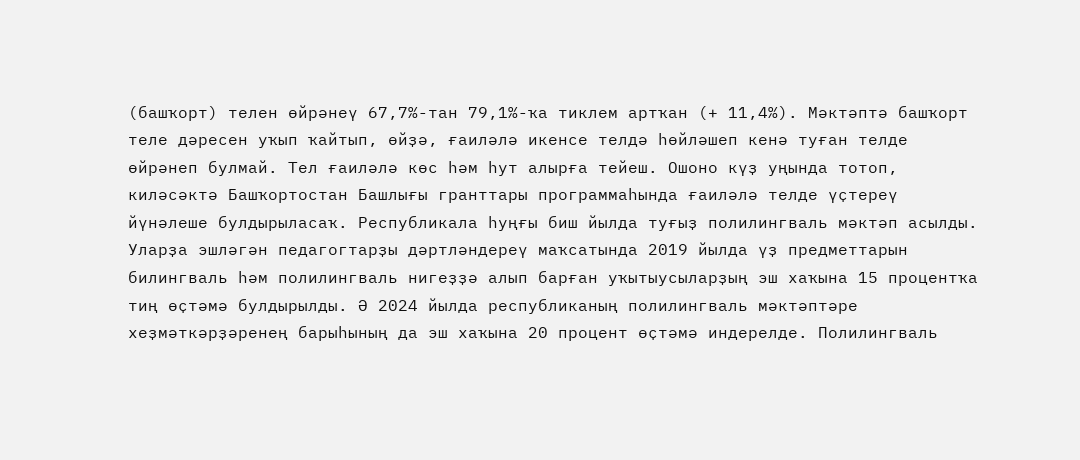(башҡорт) телен өйрәнеү 67,7%-тан 79,1%-ҡа тиклем артҡан (+ 11,4%). Мәктәптә башҡорт теле дәресен уҡып ҡайтып, өйҙә, ғаиләлә икенсе телдә һөйләшеп кенә туған телде өйрәнеп булмай. Тел ғаиләлә көс һәм һут алырға тейеш. Ошоно күҙ уңында тотоп, киләсәктә Башҡортостан Башлығы гранттары программаһында ғаиләлә телде үҫтереү йүнәлеше булдырыласаҡ. Республикала һуңғы биш йылда туғыҙ полилингваль мәктәп асылды. Уларҙа эшләгән педагогтарҙы дәртләндереү маҡсатында 2019 йылда үҙ предметтарын билингваль һәм полилингваль нигеҙҙә алып барған уҡытыусыларҙың эш хаҡына 15 процентҡа тиң өҫтәмә булдырылды. Ә 2024 йылда республиканың полилингваль мәктәптәре хеҙмәткәрҙәренең барыһының да эш хаҡына 20 процент өҫтәмә индерелде. Полилингваль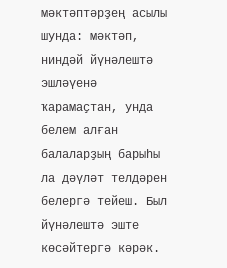мәктәптәрҙең асылы шунда: мәктәп, ниндәй йүнәлештә эшләүенә ҡарамаҫтан, унда белем алған балаларҙың барыһы ла дәүләт телдәрен белергә тейеш. Был йүнәлештә эште көсәйтергә кәрәк.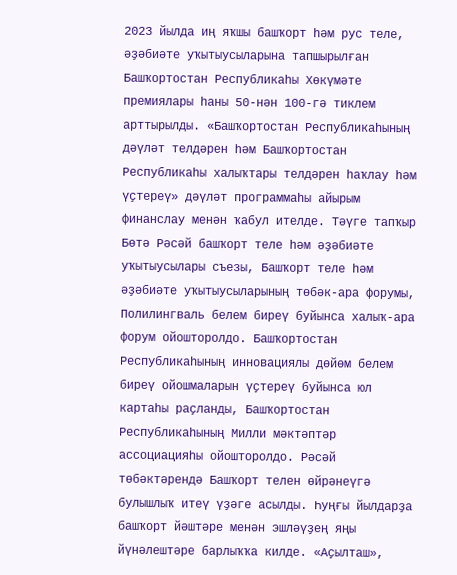2023 йылда иң яҡшы башҡорт һәм рус теле, әҙәбиәте уҡытыусыларына тапшырылған Башҡортостан Республикаһы Хөкүмәте премиялары һаны 50-нән 100-гә тиклем арттырылды. «Башҡортостан Республикаһының дәүләт телдәрен һәм Башҡортостан Республикаһы халыҡтары телдәрен һаҡлау һәм үҫтереү» дәүләт программаһы айырым финанслау менән ҡабул ителде. Тәүге тапҡыр Бөтә Рәсәй башҡорт теле һәм әҙәбиәте уҡытыусылары съезы, Башҡорт теле һәм әҙәбиәте уҡытыусыларының төбәк-ара форумы, Полилингваль белем биреү буйынса халыҡ-ара форум ойошторолдо. Башҡортостан Республикаһының инновациялы дөйөм белем биреү ойошмаларын үҫтереү буйынса юл картаһы раҫланды, Башҡортостан Республикаһының Милли мәктәптәр ассоциацияһы ойошторолдо. Рәсәй төбәктәрендә Башҡорт телен өйрәнеүгә булышлыҡ итеү үҙәге асылды. Һуңғы йылдарҙа башҡорт йәштәре менән эшләүҙең яңы йүнәлештәре барлыҡҡа килде. «Аҫылташ»,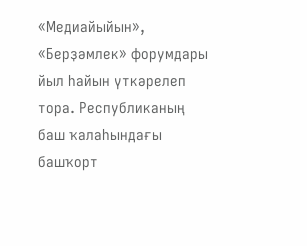«Медиайыйын», «Берҙәмлек» форумдары йыл һайын үткәрелеп тора. Республиканың баш ҡалаһындағы башҡорт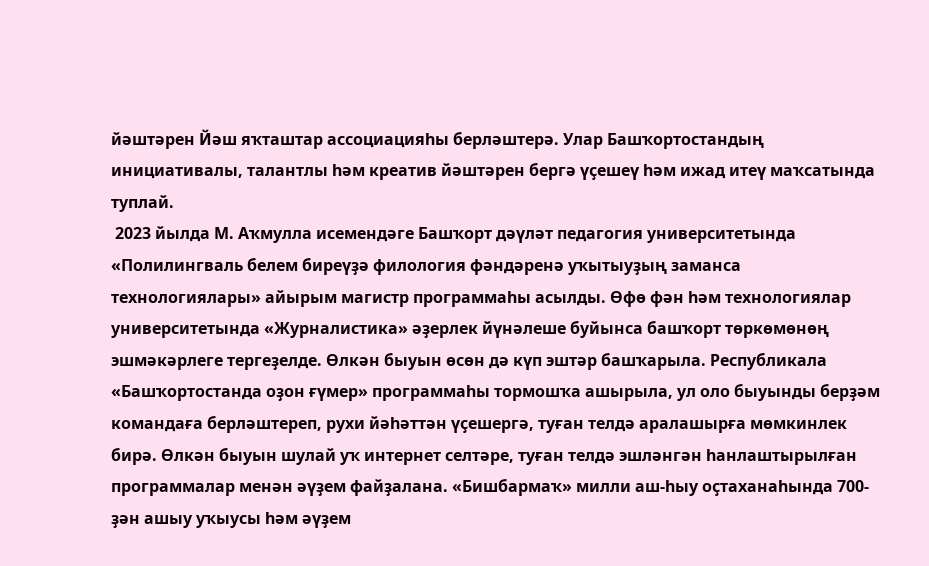йәштәрен Йәш яҡташтар ассоциацияһы берләштерә. Улар Башҡортостандың инициативалы, талантлы һәм креатив йәштәрен бергә үҫешеү һәм ижад итеү маҡсатында туплай.
 2023 йылда М. Аҡмулла исемендәге Башҡорт дәүләт педагогия университетында «Полилингваль белем биреүҙә филология фәндәренә уҡытыуҙың заманса технологиялары» айырым магистр программаһы асылды. Өфө фән һәм технологиялар университетында «Журналистика» әҙерлек йүнәлеше буйынса башҡорт төркөмөнөң эшмәкәрлеге тергеҙелде. Өлкән быуын өсөн дә күп эштәр башҡарыла. Республикала «Башҡортостанда оҙон ғүмер» программаһы тормошҡа ашырыла, ул оло быуынды берҙәм командаға берләштереп, рухи йәһәттән үҫешергә, туған телдә аралашырға мөмкинлек бирә. Өлкән быуын шулай уҡ интернет селтәре, туған телдә эшләнгән һанлаштырылған программалар менән әүҙем файҙалана. «Бишбармаҡ» милли аш-һыу оҫтаханаһында 700-ҙән ашыу уҡыусы һәм әүҙем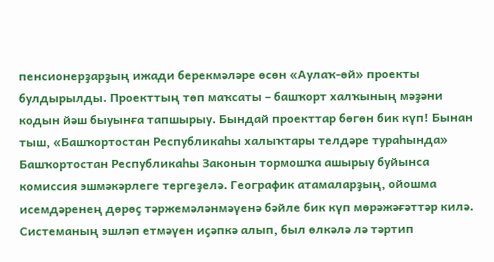пенсионерҙарҙың ижади берекмәләре өсөн «Аулаҡ-өй» проекты булдырылды. Проекттың төп маҡсаты – башҡорт халҡының мәҙәни кодын йәш быуынға тапшырыу. Бындай проекттар бөгөн бик күп! Бынан тыш, «Башҡортостан Республикаһы халыҡтары телдәре тураһында» Башҡортостан Республикаһы Законын тормошҡа ашырыу буйынса комиссия эшмәкәрлеге тергеҙелә. Географик атамаларҙың, ойошма исемдәренең дөрөҫ тәржемәләнмәүенә бәйле бик күп мөрәжәғәттәр килә. Системаның эшләп етмәүен иҫәпкә алып, был өлкәлә лә тәртип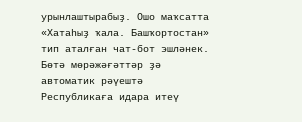урынлаштырабыҙ. Ошо маҡсатта «Хатаһыҙ ҡала. Башҡортостан» тип аталған чат-бот эшләнек. Бөтә мөрәжәғәттәр ҙә автоматик рәүештә Республикаға идара итеү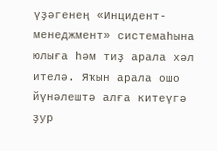үҙәгенең «Инцидент-менеджмент» системаһына юлыға һәм тиҙ арала хәл ителә. Яҡын арала ошо йүнәлештә алға китеүгә ҙур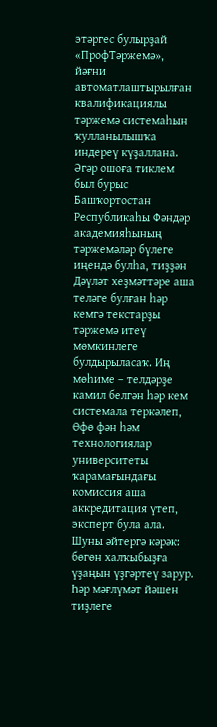этәргес булырҙай «ПрофТәржемә», йәғни автоматлаштырылған квалификациялы тәржемә системаһын ҡулланылышҡа индереү күҙаллана. Әгәр ошоға тиклем был бурыс Башҡортостан Республикаһы Фәндәр академияһының тәржемәләр бүлеге иңендә булһа, тиҙҙән Дәүләт хеҙмәттәре аша теләге булған һәр кемгә текстарҙы тәржемә итеү мөмкинлеге булдырыласаҡ. Иң мөһиме – телдәрҙе камил белгән һәр кем системала теркәлеп, Өфө фән һәм технологиялар университеты ҡарамағындағы комиссия аша аккредитация үтеп, эксперт була ала. Шуны әйтергә кәрәк: бөгөн халҡыбыҙға үҙаңын үҙгәртеү зарур. Һәр мәғлүмәт йәшен тиҙлеге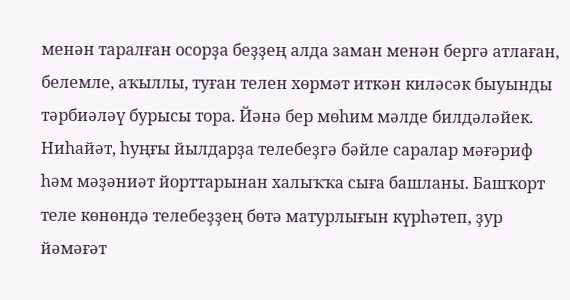менән таралған осорҙа беҙҙең алда заман менән бергә атлаған, белемле, аҡыллы, туған телен хөрмәт иткән киләсәк быуынды тәрбиәләү бурысы тора. Йәнә бер мөһим мәлде билдәләйек. Ниһайәт, һуңғы йылдарҙа телебеҙгә бәйле саралар мәғәриф һәм мәҙәниәт йорттарынан халыҡҡа сыға башланы. Башҡорт теле көнөндә телебеҙҙең бөтә матурлығын күрһәтеп, ҙур йәмәғәт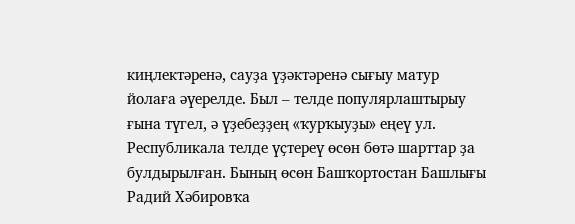киңлектәренә, сауҙа үҙәктәренә сығыу матур йолаға әүерелде. Был – телде популярлаштырыу ғына түгел, ә үҙебеҙҙең «ҡурҡыуҙы» еңеү ул. Республикала телде үҫтереү өсөн бөтә шарттар ҙа булдырылған. Бының өсөн Башҡортостан Башлығы Радий Хәбировҡа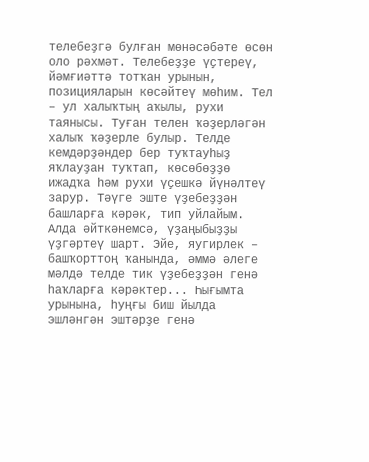телебеҙгә булған мөнәсәбәте өсөн оло рәхмәт. Телебеҙҙе үҫтереү, йәмғиәттә тотҡан урынын, позицияларын көсәйтеү мөһим. Тел – ул халыҡтың аҡылы, рухи таянысы. Туған телен ҡәҙерләгән халыҡ ҡәҙерле булыр. Телде кемдәрҙәндер бер туҡтауһыҙ яҡлауҙан туҡтап, көсөбөҙҙө ижадҡа һәм рухи үҫешкә йүнәлтеү зарур. Тәүге эште үҙебеҙҙән башларға кәрәк, тип уйлайым. Алда әйткәнемсә, үҙаңыбыҙҙы үҙгәртеү шарт. Эйе, яугирлек – башҡорттоң ҡанында, әммә әлеге мәлдә телде тик үҙебеҙҙән генә һаҡларға кәрәктер... Һығымта урынына, һуңғы биш йылда эшләнгән эштәрҙе генә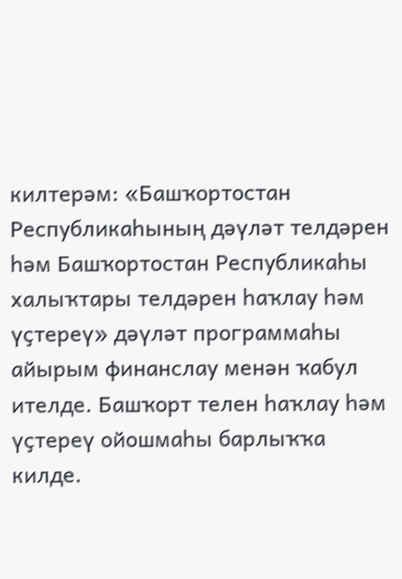килтерәм: «Башҡортостан Республикаһының дәүләт телдәрен һәм Башҡортостан Республикаһы халыҡтары телдәрен һаҡлау һәм үҫтереү» дәүләт программаһы айырым финанслау менән ҡабул ителде. Башҡорт телен һаҡлау һәм үҫтереү ойошмаһы барлыҡҡа килде.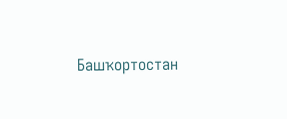Башҡортостан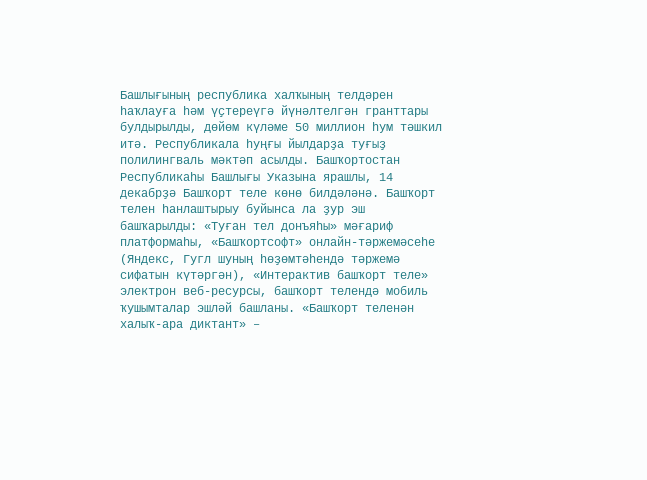Башлығының республика халҡының телдәрен һаҡлауға һәм үҫтереүгә йүнәлтелгән гранттары булдырылды, дөйөм күләме 50 миллион һум тәшкил итә. Республикала һуңғы йылдарҙа туғыҙ полилингваль мәктәп асылды. Башҡортостан Республикаһы Башлығы Указына ярашлы, 14 декабрҙә Башҡорт теле көнө билдәләнә. Башҡорт телен һанлаштырыу буйынса ла ҙур эш башҡарылды: «Туған тел донъяһы» мәғариф платформаһы, «Башҡортсофт» онлайн-тәржемәсеһе (Яндекс, Гугл шуның һөҙөмтәһендә тәржемә сифатын күтәргән), «Интерактив башҡорт теле» электрон веб-ресурсы, башҡорт телендә мобиль ҡушымталар эшләй башланы. «Башҡорт теленән халыҡ-ара диктант» –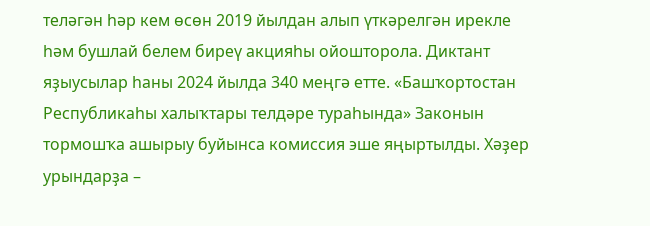теләгән һәр кем өсөн 2019 йылдан алып үткәрелгән ирекле һәм бушлай белем биреү акцияһы ойошторола. Диктант яҙыусылар һаны 2024 йылда 340 меңгә етте. «Башҡортостан Республикаһы халыҡтары телдәре тураһында» Законын тормошҡа ашырыу буйынса комиссия эше яңыртылды. Хәҙер урындарҙа –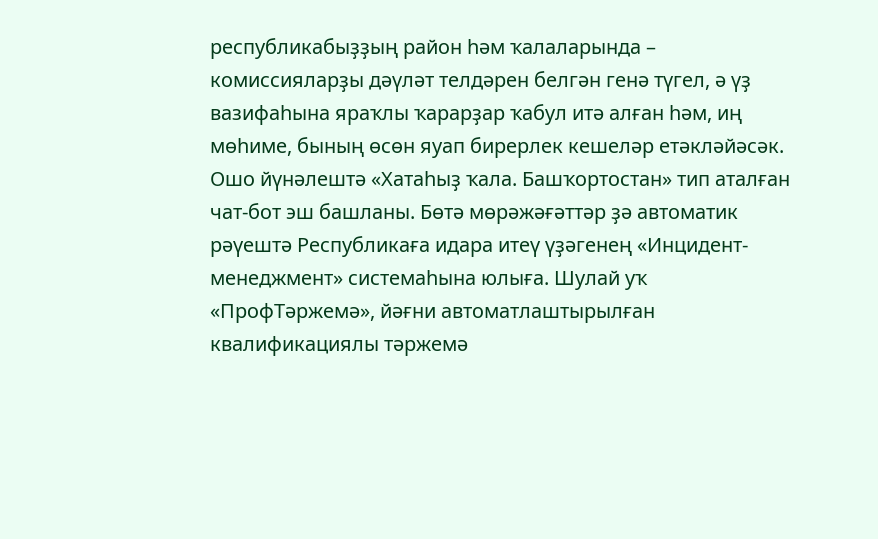республикабыҙҙың район һәм ҡалаларында – комиссияларҙы дәүләт телдәрен белгән генә түгел, ә үҙ вазифаһына яраҡлы ҡарарҙар ҡабул итә алған һәм, иң мөһиме, бының өсөн яуап бирерлек кешеләр етәкләйәсәк. Ошо йүнәлештә «Хатаһыҙ ҡала. Башҡортостан» тип аталған чат-бот эш башланы. Бөтә мөрәжәғәттәр ҙә автоматик рәүештә Республикаға идара итеү үҙәгенең «Инцидент-менеджмент» системаһына юлыға. Шулай уҡ «ПрофТәржемә», йәғни автоматлаштырылған квалификациялы тәржемә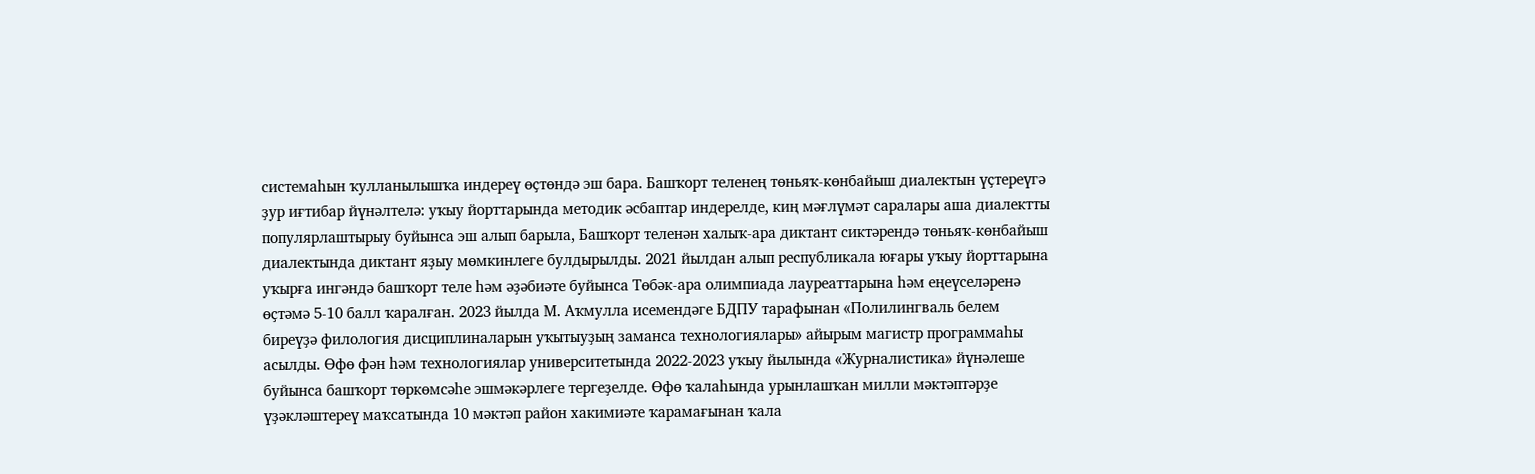системаһын ҡулланылышҡа индереү өҫтөндә эш бара. Башҡорт теленең төньяҡ-көнбайыш диалектын үҫтереүгә ҙур иғтибар йүнәлтелә: уҡыу йорттарында методик әсбаптар индерелде, киң мәғлүмәт саралары аша диалектты популярлаштырыу буйынса эш алып барыла, Башҡорт теленән халыҡ-ара диктант сиктәрендә төньяҡ-көнбайыш диалектында диктант яҙыу мөмкинлеге булдырылды. 2021 йылдан алып республикала юғары уҡыу йорттарына уҡырға ингәндә башҡорт теле һәм әҙәбиәте буйынса Төбәк-ара олимпиада лауреаттарына һәм еңеүселәренә өҫтәмә 5-10 балл ҡаралған. 2023 йылда М. Аҡмулла исемендәге БДПУ тарафынан «Полилингваль белем биреүҙә филология дисциплиналарын уҡытыуҙың заманса технологиялары» айырым магистр программаһы асылды. Өфө фән һәм технологиялар университетында 2022-2023 уҡыу йылында «Журналистика» йүнәлеше буйынса башҡорт төркөмсәһе эшмәкәрлеге тергеҙелде. Өфө ҡалаһында урынлашҡан милли мәктәптәрҙе үҙәкләштереү маҡсатында 10 мәктәп район хакимиәте ҡарамағынан ҡала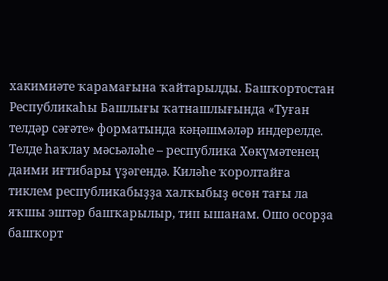хакимиәте ҡарамағына ҡайтарылды. Башҡортостан Республикаһы Башлығы ҡатнашлығында «Туған телдәр сәғәте» форматында кәңәшмәләр индерелде. Телде һаҡлау мәсьәләһе – республика Хөкүмәтенең даими иғтибары үҙәгендә. Киләһе ҡоролтайға тиклем республикабыҙҙа халҡыбыҙ өсөн тағы ла яҡшы эштәр башҡарылыр, тип ышанам. Ошо осорҙа башҡорт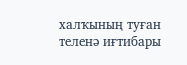халҡының туған теленә иғтибары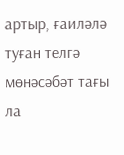артыр, ғаиләлә туған телгә мөнәсәбәт тағы ла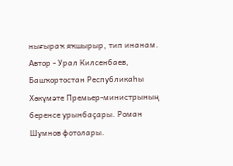нығыраҡ яҡшырыр, тип инанам. Автор - Урал Килсенбаев, Башҡортостан Республикаһы Хөкүмәте Премьер-министрының беренсе урынбаҫары. Роман Шумнов фотолары.